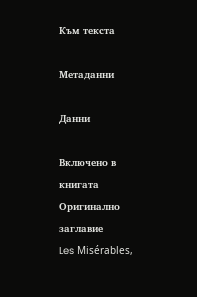Към текста

Метаданни

Данни

Включено в книгата
Оригинално заглавие
Les Misérables,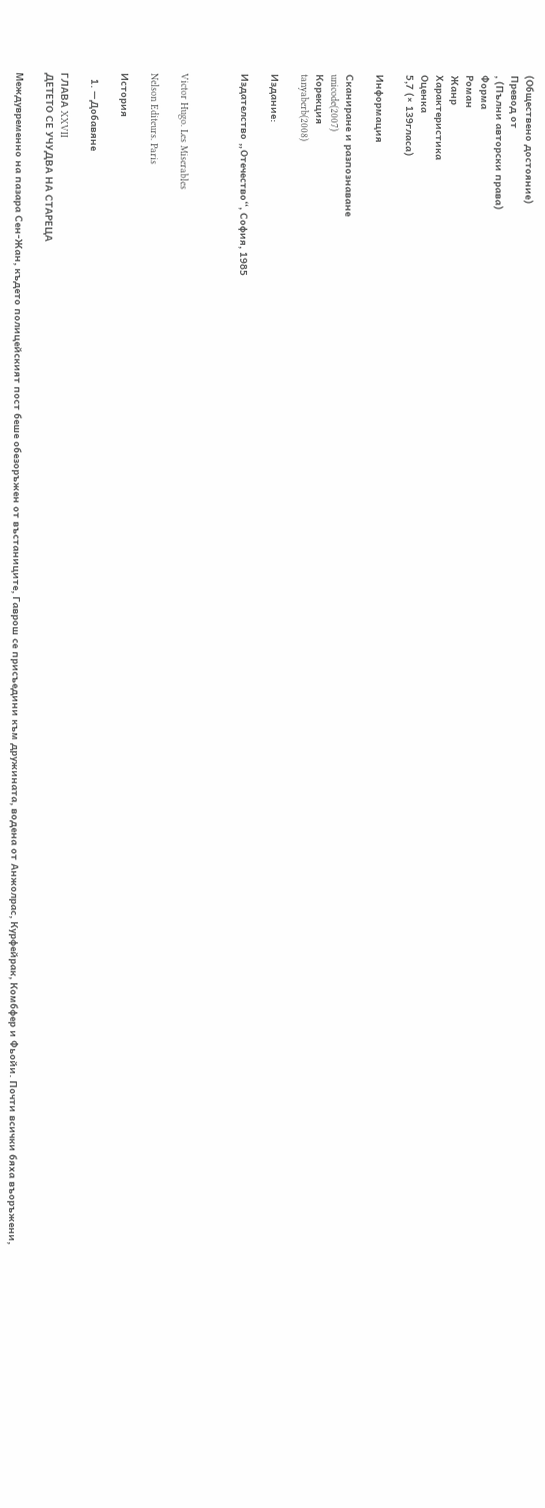(Обществено достояние)
Превод от
, (Пълни авторски права)
Форма
Роман
Жанр
Характеристика
Оценка
5,7 (× 139гласа)

Информация

Сканиране и разпознаване
unicode(2007)
Корекция
tanyaberb(2008)

Издание:

Издателство „Отечество“, София, 1985



Victor Hugo. Les Miserables

Nelson Editeurs. Paris

История

  1. —Добавяне

ГЛАВА XXVII
ДЕТЕТО СЕ УЧУДВА НА СТАРЕЦА

Междувременно на пазара Сен-Жан, където полицейският пост беше обезоръжен от въстаниците, Гаврош се присъедини към дружината, водена от Анжолрас, Курфейрак, Комбфер и Фьойи. Почти всички бяха въоръжени,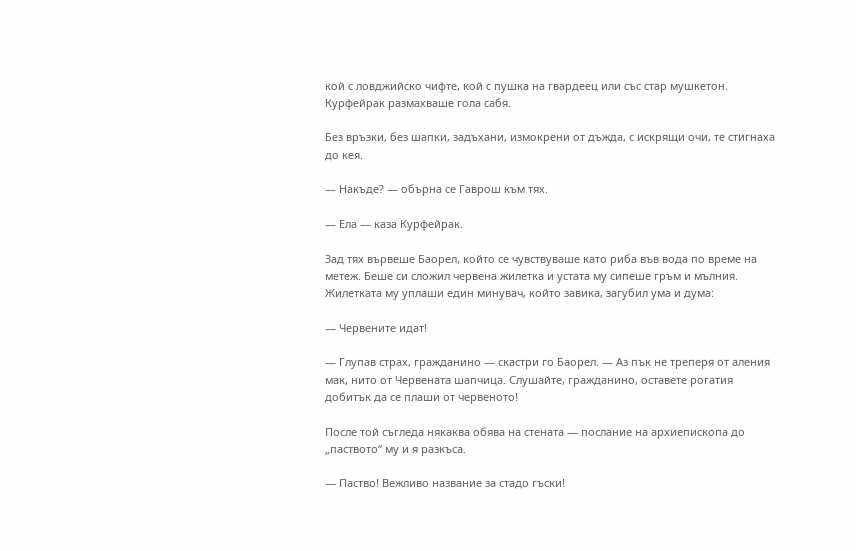кой с ловджийско чифте, кой с пушка на гвардеец или със стар мушкетон. Курфейрак размахваше гола сабя.

Без връзки, без шапки, задъхани, измокрени от дъжда, с искрящи очи, те стигнаха до кея.

— Накъде? — обърна се Гаврош към тях.

— Ела — каза Курфейрак.

Зад тях вървеше Баорел, който се чувствуваше като риба във вода по време на метеж. Беше си сложил червена жилетка и устата му сипеше гръм и мълния. Жилетката му уплаши един минувач, който завика, загубил ума и дума:

— Червените идат!

— Глупав страх, гражданино — скастри го Баорел. — Аз пък не треперя от аления мак, нито от Червената шапчица. Слушайте, гражданино, оставете рогатия добитък да се плаши от червеното!

После той съгледа някаква обява на стената — послание на архиепископа до „паството“ му и я разкъса.

— Паство! Вежливо название за стадо гъски!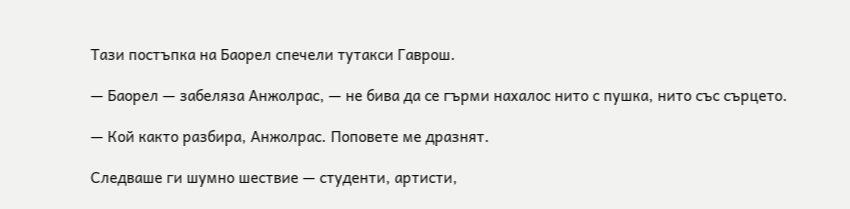Тази постъпка на Баорел спечели тутакси Гаврош.

— Баорел — забеляза Анжолрас, — не бива да се гърми нахалос нито с пушка, нито със сърцето.

— Кой както разбира, Анжолрас. Поповете ме дразнят.

Следваше ги шумно шествие — студенти, артисти,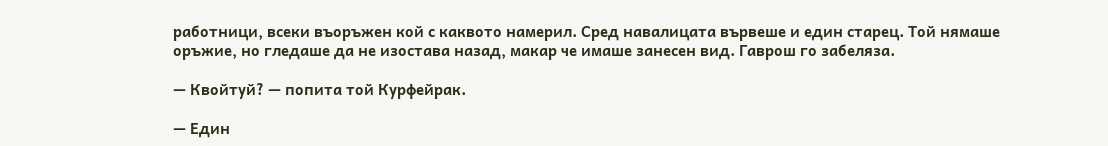работници, всеки въоръжен кой с каквото намерил. Сред навалицата вървеше и един старец. Той нямаше оръжие, но гледаше да не изостава назад, макар че имаше занесен вид. Гаврош го забеляза.

— Квойтуй? — попита той Курфейрак.

— Един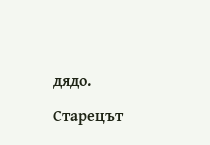дядо.

Старецът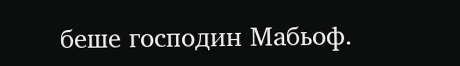беше господин Мабьоф.